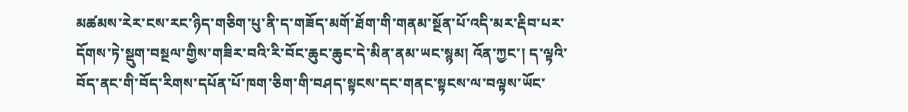མཚམས་རེར་ངས་རང་ཉིད་གཅིག་པུ་ནི་ད་གཟོད་མགོ་ཐོག་གི་གནམ་སྔོན་པོ་འདི་མར་རྡིབ་པར་དོགས་ཏེ་སྡུག་བསྔལ་གྱིས་གཟིར་བའི་རི་བོང་ཆུང་ཆུང་དེ་མིན་ནམ་ཡང་སྙམ། འོན་ཀྱང་། ད་ལྟའི་བོད་ནང་གི་བོད་རིགས་དཔོན་པོ་ཁག་ཅིག་གི་བཤད་སྟངས་དང་གནང་སྟངས་ལ་བལྟས་ཡོང་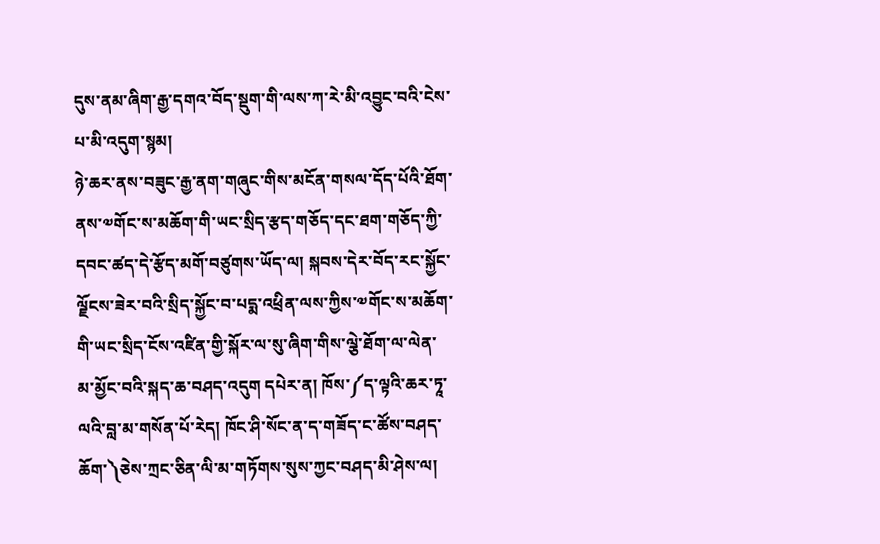དུས་ནམ་ཞིག་རྒྱ་དགའ་བོད་སྡུག་གི་ལས་ཀ་རེ་མི་འབྱུང་བའི་ངེས་པ་མི་འདུག་སྙམ།
ཉེ་ཆར་ནས་བཟུང་རྒྱ་ནག་གཞུང་གིས་མངོན་གསལ་དོད་པོའི་ཐོག་ནས་༧གོང་ས་མཆོག་གི་ཡང་སྲིད་རྩད་གཅོད་དང་ཐག་གཅོད་ཀྱི་དབང་ཚད་དེ་རྩོད་མགོ་བཙུགས་ཡོད་ལ། སྐབས་དེར་བོད་རང་སྐྱོང་ལྗོངས་ཟེར་བའི་སྲིད་སྐྱོང་བ་པདྨ་འཕྲིན་ལས་ཀྱིས་༧གོང་ས་མཆོག་གི་ཡང་སྲིད་ངོས་འཛིན་གྱི་སྐོར་ལ་སུ་ཞིག་གིས་ལྕེ་ཐོག་ལ་ལེན་མ་མྱོང་བའི་སྐད་ཆ་བཤད་འདུག དཔེར་ན། ཁོས་༼ད་ལྟའི་ཆར་ཏཱ་ལའི་བླ་མ་གསོན་པོ་རེད། ཁོང་ཤི་སོང་ན་ད་གཟོད་ང་ཚོས་བཤད་ཆོག་༽ཅེས་ཀྲང་ཅིན་ལི་མ་གཏོགས་སུས་ཀྱང་བཤད་མི་ཤེས་ལ།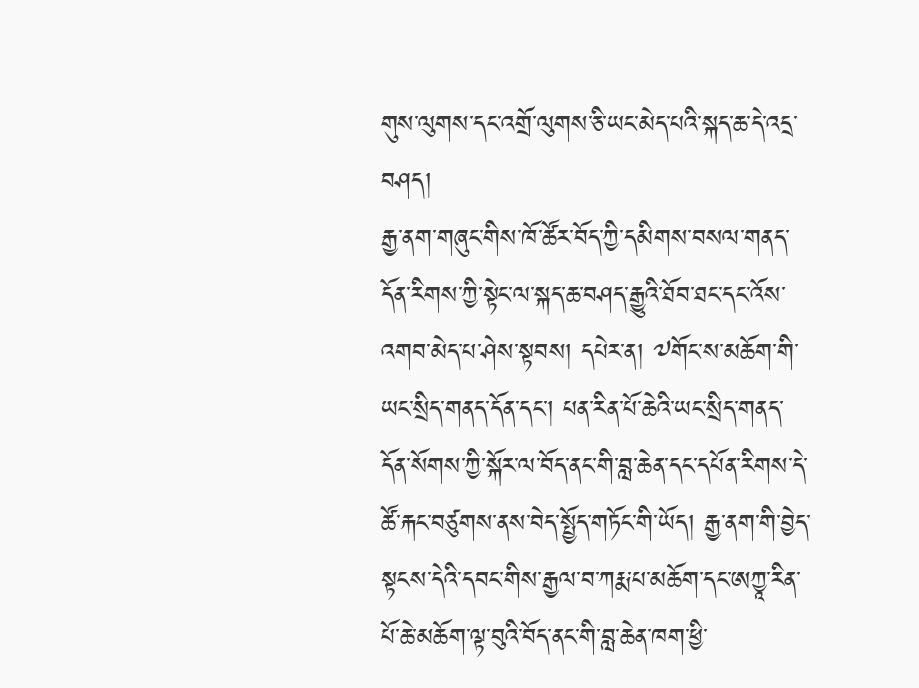གུས་ལུགས་དང་འགྲོ་ལུགས་ཅི་ཡང་མེད་པའི་སྐད་ཆ་དེ་འདྲ་བཤད།
རྒྱ་ནག་གཞུང་གིས་ཁོ་ཚོར་བོད་ཀྱི་དམིགས་བསལ་གནད་དོན་རིགས་ཀྱི་སྟེང་ལ་སྐད་ཆ་བཤད་རྒྱུའི་ཐོབ་ཐང་དང་འོས་འགབ་མེད་པ་ཤེས་སྟབས། དཔེར་ན། ༧གོང་ས་མཆོག་གི་ཡང་སྲིད་གནད་དོན་དང་། པན་རིན་པོ་ཆེའི་ཡང་སྲིད་གནད་དོན་སོགས་ཀྱི་སྐོར་ལ་བོད་ནང་གི་བླ་ཆེན་དང་དཔོན་རིགས་དེ་ཚོ་རྐང་བཙུགས་ནས་བེད་སྤྱོད་གཏོང་གི་ཡོད། རྒྱ་ནག་གི་བྱེད་སྟངས་དེའི་དབང་གིས་རྒྱལ་བ་ཀརྨ་པ་མཆོག་དང་ཨཀྱཱ་རིན་པོ་ཆེ་མཆོག་ལྟ་བུའི་བོད་ནང་གི་བླ་ཆེན་ཁག་ཕྱི་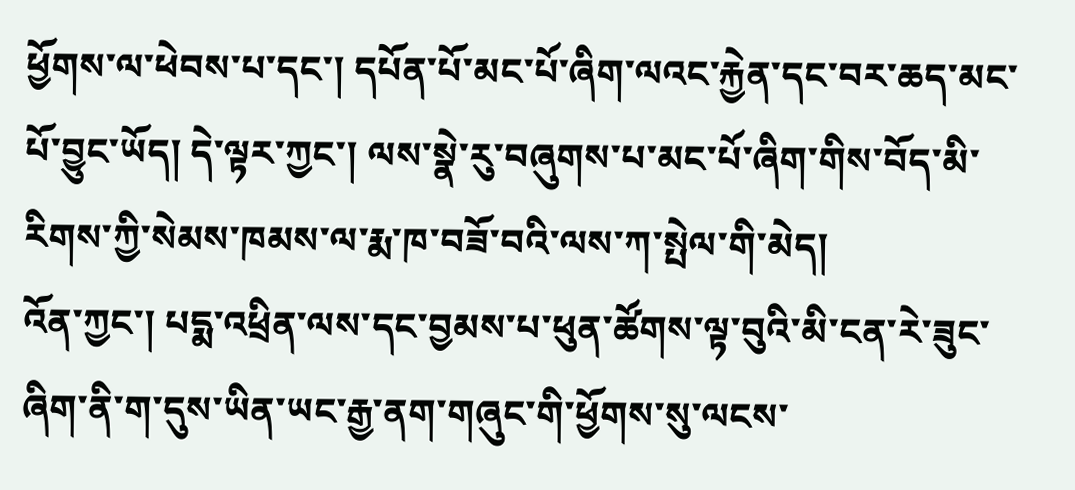ཕྱོགས་ལ་ཕེབས་པ་དང་། དཔོན་པོ་མང་པོ་ཞིག་ལའང་རྐྱེན་དང་བར་ཆད་མང་པོ་བྱུང་ཡོད། དེ་ལྟར་ཀྱང་། ལས་སྣེ་རུ་བཞུགས་པ་མང་པོ་ཞིག་གིས་བོད་མི་རིགས་ཀྱི་སེམས་ཁམས་ལ་རྨ་ཁ་བཟོ་བའི་ལས་ཀ་སྤེལ་གི་མེད།
འོན་ཀྱང་། པདྨ་འཕྲིན་ལས་དང་བྱམས་པ་ཕུན་ཚོགས་ལྟ་བུའི་མི་ངན་རེ་ཟུང་ཞིག་ནི་ག་དུས་ཡིན་ཡང་རྒྱ་ནག་གཞུང་གི་ཕྱོགས་སུ་ལངས་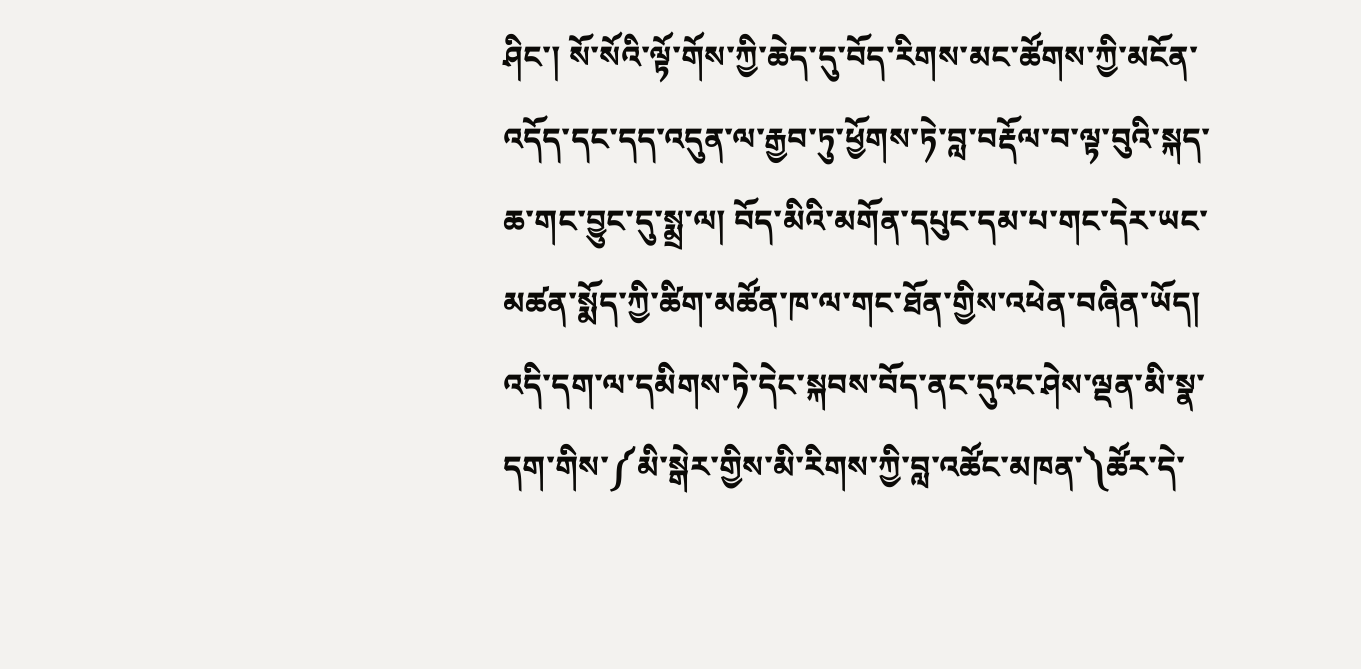ཤིང་། སོ་སོའི་ལྟོ་གོས་ཀྱི་ཆེད་དུ་བོད་རིགས་མང་ཚོགས་ཀྱི་མངོན་འདོད་དང་དད་འདུན་ལ་རྒྱབ་ཏུ་ཕྱོགས་ཏེ་བླ་བརྡོལ་བ་ལྟ་བུའི་སྐད་ཆ་གང་བྱུང་དུ་སྨྲ་ལ། བོད་མིའི་མགོན་དཔུང་དམ་པ་གང་དེར་ཡང་མཚན་སྨོད་ཀྱི་ཚིག་མཚོན་ཁ་ལ་གང་ཐོན་གྱིས་འཕེན་བཞིན་ཡོད། འདི་དག་ལ་དམིགས་ཏེ་དེང་སྐབས་བོད་ནང་དུའང་ཤེས་ལྡན་མི་སྣ་དག་གིས་༼མི་སྒེར་གྱིས་མི་རིགས་ཀྱི་བླ་འཚོང་མཁན་༽ཚོར་དེ་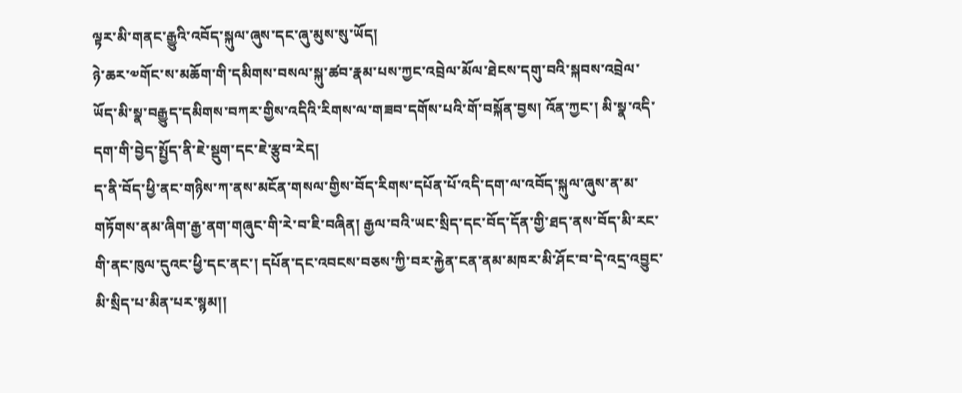ལྟར་མི་གནང་རྒྱུའི་འབོད་སྐུལ་ཞུས་དང་ཞུ་མུས་སུ་ཡོད།
ཉེ་ཆར་༧གོང་ས་མཆོག་གི་དམིགས་བསལ་སྐུ་ཚབ་རྣམ་པས་ཀྱང་འབྲེལ་མོལ་ཐེངས་དགུ་བའི་སྐབས་འབྲེལ་ཡོད་མི་སྣ་བརྒྱུད་དམིགས་བཀར་གྱིས་འདིའི་རིགས་ལ་གཟབ་དགོས་པའི་གོ་བསྐོན་བྱས། འོན་ཀྱང་། མི་སྣ་འདི་དག་གི་བྱེད་སྤྱོད་ནི་ཇེ་སྡུག་དང་ཇེ་རྩུབ་རེད།
ད་ནི་བོད་ཕྱི་ནང་གཉིས་ཀ་ནས་མངོན་གསལ་གྱིས་བོད་རིགས་དཔོན་པོ་འདི་དག་ལ་འབོད་སྐུལ་ཞུས་ན་མ་གཏོགས་ནམ་ཞིག་རྒྱ་ནག་གཞུང་གི་རེ་བ་ཇི་བཞིན། རྒྱལ་བའི་ཡང་སྲིད་དང་བོད་དོན་གྱི་ཐད་ནས་བོད་མི་རང་གི་ནང་ཁུལ་དུའང་ཕྱི་དང་ནང་། དཔོན་དང་འབངས་བཅས་ཀྱི་བར་རྐྱེན་ངན་ནམ་མཁར་མི་ཤོང་བ་དེ་འདྲ་འབྱུང་མི་སྲིད་པ་མིན་པར་སྙམ།།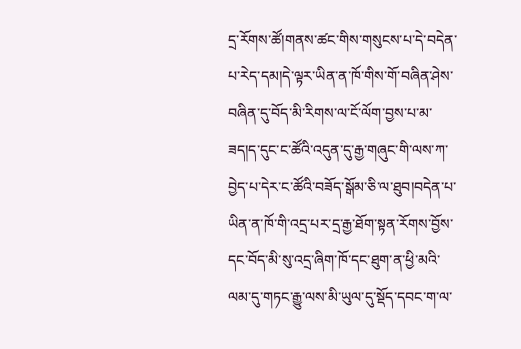དྲ་རོགས་ཚོ།གནས་ཚང་གིས་གསུངས་པ་དེ་བདེན་པ་རེད་དམ།དེ་ལྟར་ཡིན་ན་ཁོ་གིས་གོ་བཞིན་ཤེས་བཞིན་དུ་བོད་མི་རིགས་ལ་ངོ་ལོག་བྱས་པ་མ་ཟད།ད་དུང་ང་ཚོའི་འདུན་དུ་རྒྱ་གཞུང་གི་ལས་ཀ་བྱེད་པ་དེར་ང་ཚོའི་བཟོད་སྒོམ་ཅི་ལ་ཐུབ།བདེན་པ་ཡིན་ན་ཁོ་གི་འདྲ་པར་དྲ་རྒྱ་ཐོག་སྟན་རོགས་བྱོས་དང་བོད་མི་སུ་འདྲ་ཞིག་ཁོ་དང་ཐུག་ན་ཕྱི་མའི་ལམ་དུ་གཏང་རྒྱུ་ལས་མི་ཡུལ་དུ་སྡོད་དབང་ག་ལ་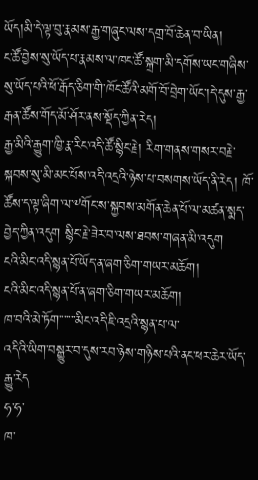ཡོད།མི་དེ་ལྟ་བུ་རྣམས་རྒྱ་གཞུང་ལས་དགྲ་བོ་ཆེན་བ་ཡིན།
ང་ཚོ་བྱེས་སུ་ཡོད་པ་རྣམས་ལ་ཁང་ཚོ་སྐྲག་མི་དགོས་ཡང་གཞིས་སུ་ཡོད་པའི་ཕོ་རྒོད་ཅིག་གི་ཁོང་ཚོའི་མགོ་བོ་བྲེག་ཡོང་།དེ་དུས་རྒྱ་རྒན་ཚོས་གོད་མོ་ཤོར་ནས་སྡོད་ཀྱིན་རེད།
རྒྱ་མིའི་རྒྱུག་ཁྱི་རྣ་རིང་འདི་ཚོ་སྙིང་རྗེ། རིག་གནས་གསར་བརྗེ་སྐབས་སུ་མི་མང་པོས་འདི་འདྲའི་ཉེས་པ་བསགས་ཡོད་ནི་རེད། ཁོ་ཚོས་ད་ལྟ་ཞིག་ལ་༸གོང་ས་སྐྱབས་མགོན་ཆེན་པོ་ལ་མཚན་སྨད་བྱེད་ཀྱིན་འདུག སྙིང་རྗེ་ཟེར་བ་ལས་ཐབས་གཞན་མི་འདུག
ངའི་མིང་འདི་སྙན་པོ་ཡོད་ན་ཞག་ཅིག་གཡར་མཆོག།
ངའི་མིང་འདི་སྙན་པོ་ན་ཞག་ཅིག་གཡར་མཆོག།
ཁ་བའི་མེ་ཏོག་་་་་་་མིང་འདི་ཇི་འདྲའི་སྙན་པ་ལ་
འདིའི་ཡིག་བསྒྱུར་བ་དུས་རབ་ཉེས་གཉིས་པའི་ནང་ཕར་ཆེར་ཡོད་རྒྱུ་རེད
ཧ་ཧ་
ཁ་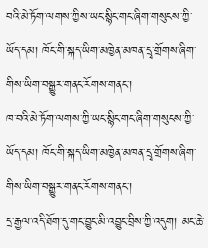བའི་མེ་ཏོག་ལགས་ཀྱིས་ཡང་སྙིང་གང་ཞིག་གསུངས་ཀྱི་ཡོད་དམ། ཁོང་གི་སྐད་ཡིག་མཁྱེན་མཁན་དྲྭ་གྲོགས་ཞིག་གིས་ཡིག་བསྒྱུར་གནང་རོགས་གནང་།
ཁ་བའི་མེ་ཏོག་ལགས་ཀྱི་ཡང་སྙིང་གང་ཞིག་གསུངས་ཀྱི་ཡོད་དམ། ཁོང་གི་སྐད་ཡིག་མཁྱེན་མཁན་དྲྭ་གྲོགས་ཞིག་གིས་ཡིག་བསྒྱུར་གནང་རོགས་གནང་།
དྲ་རྒྱལ་འདི་ཐོག་དུ་གང་བྱུང་མི་འབྱུང་བྲིས་ཀྱི་འདུག། མང་ཆེ་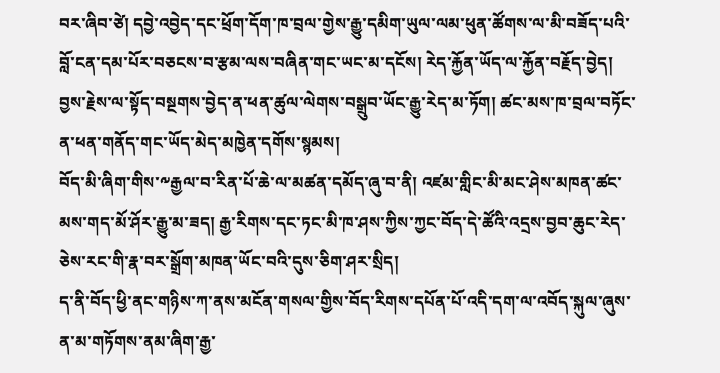བར་ཞིབ་ཙེ། དབྱེ་འབྱེད་དང་ཕྲོག་དོག་ཁ་བྲལ་གྱེས་རྒྱུ་དམིག་ཡུལ་ལམ་ཕུན་ཚོགས་ལ་མི་བཟོད་པའི་བློ་ངན་དམ་པོར་བཅངས་བ་རྩམ་ལས་བཞིན་གང་ཡང་མ་དངོས། རེད་རྐྱོན་ཡོད་ལ་རྐྱོན་བརྗོད་བྱེད། བྱས་རྗེས་ལ་སྟོད་བསྔགས་བྱེད་ན་ཕན་ཚུལ་ལེགས་བསྒྲུབ་ཡོང་རྒྱུ་རེད་མ་ཏོག། ཚང་མས་ཁ་བྲལ་བཏོང་ན་ཕན་གནོད་གང་ཡོད་མེད་མཁྱེན་དགོས་སྙམས།
བོད་མི་ཞིག་གིས་༸རྒྱལ་བ་རིན་པོ་ཆེ་ལ་མཚན་དམོད་ཞུ་བ་ནི། འཛམ་གླིང་མི་མང་ཤེས་མཁན་ཚང་མས་གད་མོ་ཤོར་རྒྱུ་མ་ཟད། རྒྱ་རིགས་དང་ཏང་མི་ཁ་ཤས་ཀྱིས་ཀྱང་བོད་དེ་ཚོའི་འདྲས་བྱབ་ཆུང་རེད་ཅེས་རང་གི་རྣ་བར་སྒྲོག་མཁན་ཡོང་བའི་དུས་ཅིག་ཤར་སྲིད།
ད་ནི་བོད་ཕྱི་ནང་གཉིས་ཀ་ནས་མངོན་གསལ་གྱིས་བོད་རིགས་དཔོན་པོ་འདི་དག་ལ་འབོད་སྐུལ་ཞུས་ན་མ་གཏོགས་ནམ་ཞིག་རྒྱ་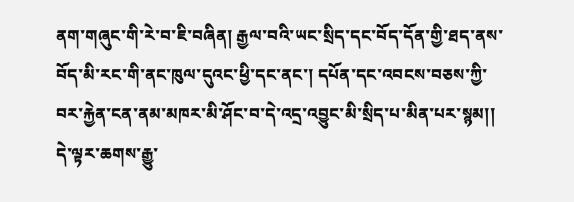ནག་གཞུང་གི་རེ་བ་ཇི་བཞིན། རྒྱལ་བའི་ཡང་སྲིད་དང་བོད་དོན་གྱི་ཐད་ནས་བོད་མི་རང་གི་ནང་ཁུལ་དུའང་ཕྱི་དང་ནང་། དཔོན་དང་འབངས་བཅས་ཀྱི་བར་རྐྱེན་ངན་ནམ་མཁར་མི་ཤོང་བ་དེ་འདྲ་འབྱུང་མི་སྲིད་པ་མིན་པར་སྙམ།།
དེ་ལྟར་ཆགས་རྒྱུ་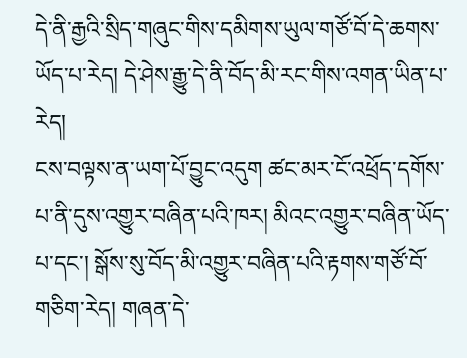དེ་ནི་རྒྱའི་སྲིད་གཞུང་གིས་དམིགས་ཡུལ་གཙོ་བོ་དེ་ཆགས་ཡོད་པ་རེད། དེ་ཤེས་རྒྱུ་དེ་ནི་བོད་མི་རང་གིས་འགན་ཡིན་པ་རེད།
ངས་བལྟས་ན་ཡག་པོ་བྱུང་འདུག ཚང་མར་ངོ་འཕྲོད་དགོས་པ་ནི་དུས་འགྱུར་བཞིན་པའི་ཁར། མིའང་འགྱུར་བཞིན་ཡོད་པ་དང་། སྒོས་སུ་བོད་མི་འགྱུར་བཞིན་པའི་རྟགས་གཙོ་བོ་གཅིག་རེད། གཞན་དེ་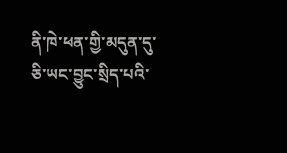ནི་ཁེ་ཕན་གྱི་མདུན་དུ་ཅི་ཡང་བྱུང་སྲིད་པའི་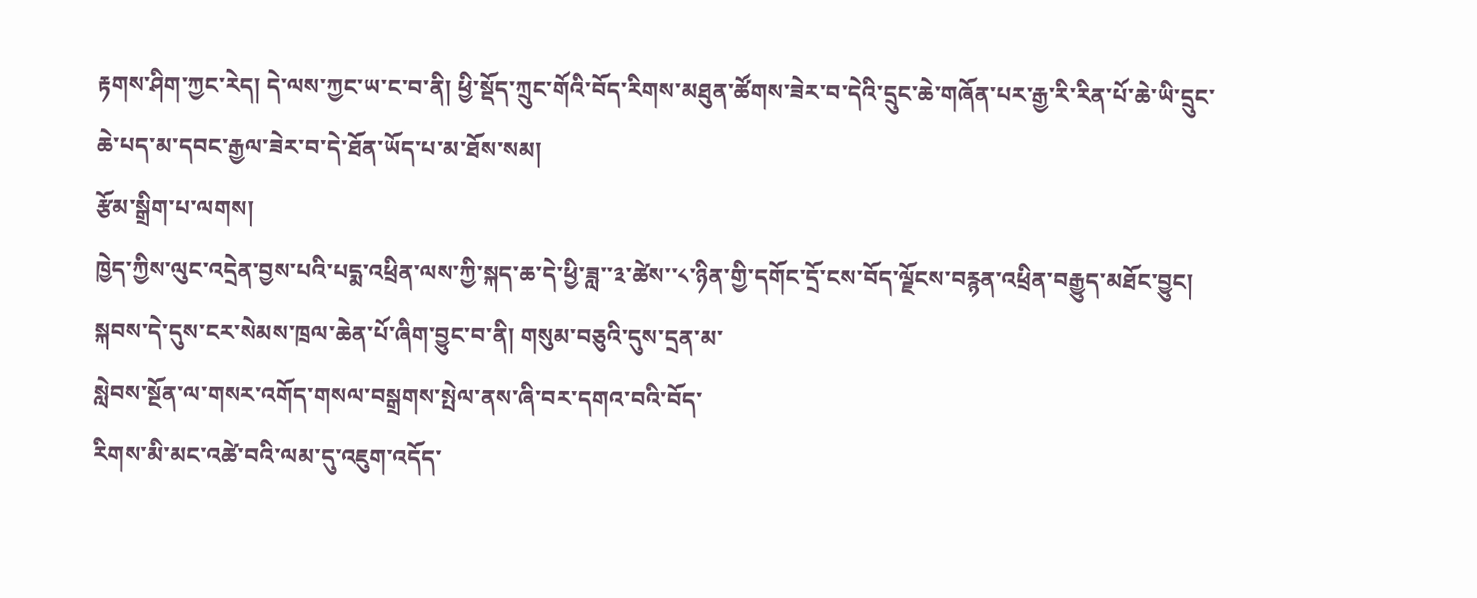རྟགས་ཤིག་ཀྱང་རེད། དེ་ལས་ཀྱང་ཡ་ང་བ་ནི། ཕྱི་སྡོད་ཀྲུང་གོའི་བོད་རིགས་མཐུན་ཚོགས་ཟེར་བ་དེའི་དྲུང་ཆེ་གཞོན་པར་རྒྱ་རི་རིན་པོ་ཆེ་ཡི་དྲུང་ཆེ་པད་མ་དབང་རྒྱལ་ཟེར་བ་དེ་ཐོན་ཡོད་པ་མ་ཐོས་སམ།
རྩོམ་སྒྲིག་པ་ལགས།
ཁྱེད་ཀྱིས་ལུང་འདྲེན་བྱས་པའི་པདྨ་འཕྲིན་ལས་ཀྱི་སྐད་ཆ་དེ་ཕྱི་ཟླ་་༣་ཚེས་་༨་ཉིན་གྱི་དགོང་དྲོ་ངས་བོད་ལྗོངས་བརྙན་འཕྲིན་བརྒྱུད་མཐོང་བྱུང། སྐབས་དེ་དུས་ངར་སེམས་ཁྲལ་ཆེན་པོ་ཞིག་བྱུང་བ་ནི། གསུམ་བཅུའི་དུས་དྲན་མ་
སླེབས་སྔོན་ལ་གསར་འགོད་གསལ་བསྒྲགས་སྤེལ་ནས་ཞི་བར་དགའ་བའི་བོད་
རིགས་མི་མང་འཚེ་བའི་ལམ་དུ་འཇུག་འདོད་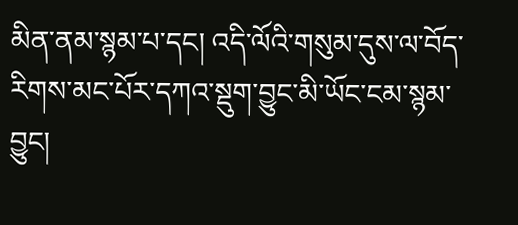མིན་ནམ་སྙམ་པ་དང། འདི་ལོའི་གསུམ་དུས་ལ་བོད་རིགས་མང་པོར་དཀའ་སྡུག་བྱུང་མི་ཡོང་ངམ་སྙམ་
བྱུང།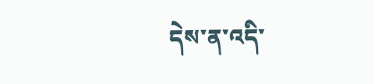དེས་ན་འདི་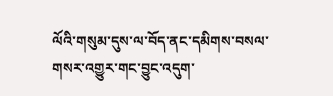ལོའི་གསུམ་དུས་ལ་བོད་ནང་དམིགས་བསལ་གསར་འགྱུར་གང་བྱུང་འདུག་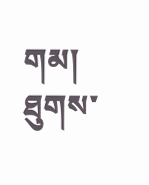གམ།
ཐུགས་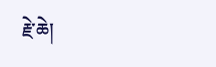རྗེ་ཆེ།